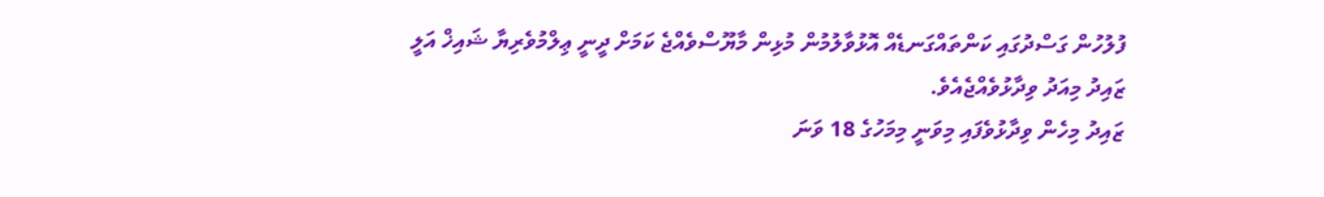ފުލުހުން ގަސްދުގައި ކަންތައްގަނޑެއް އޮޅުވާލުމުން މުޅިން މާޔޫސްވެއްޖެ ކަމަށް ދީނީ ޢިލްމުވެރިޔާ ޝައިޚް އަލީ ޒައިދު މިއަދު ވިދާޅުވެއްޖެއެވެ.
ޒައިދު މިހެން ވިދާޅުވެފައި މިވަނީ މިމަހުގެ 18 ވަނަ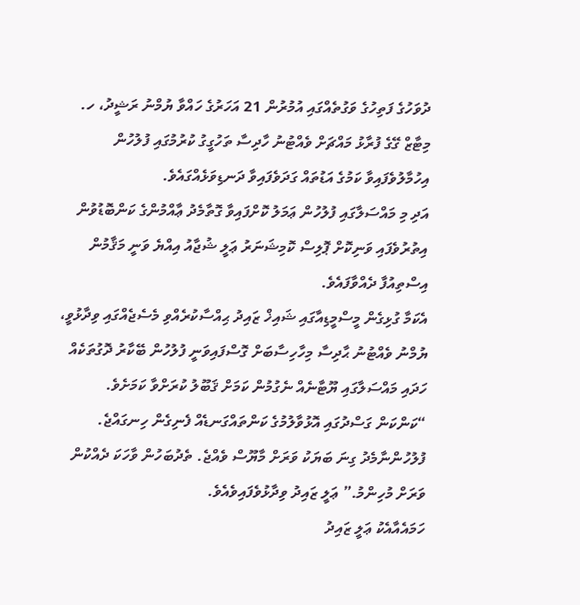ދުވަހުގެ ފަތިހުގެ ވަގުތެއްގައި އުމުރުން 21 އަހަރުގެ ހައްވާ ޔުމްނު ރަޝީދު، ހ. މިޓާޒް ގޭގެ ފުރާޅު މައްޗަށް ވެއްޓުނު ހާދިސާ ތަހުގީގު ކުރުމުގައި ފުލުހުން އިހުމާލުވެފައިވާ ކަމުގެ އަޑުތައް ގަދަވެފައިވާ ދަނޑިވަޅެއްގައެވެ.
އަދި މި މައްސަލާގައި ފުލުހުން ޢަމަލު ކޮށްފައިވާ ގޮތާމެދު ޢާއްމުންގެ ކަންބޮޑުވުން އިތުރުވެފައި ވަނިކޮށް ޕޮލިސް ކޮމިޝަނަރު ޢަލީ ޝުޖާއު އިއްޔެ ވަނީ މަޤާމުން އިސްތިއުފާ ދެއްވާފައެވެ.
އެކަމާ ގުޅިގެން މީސްމީޑިއާގައި ޝައިޚް ޒައިދު ޙިއްސާކުރެއްވި މެސެޖެއްގައި ވިދާޅުވީ، ޔުމްނު ވެއްޓުނު ޙާދިސާ މިހާހިސާބަށް ގޮސްފައިވަނީ ފުލުހުން ބޭކާރު ދޮގުތަކެއް ހަދައި މައްސަލާގައި ޔޫޓާނެއް ނެގުމުން ކަމަށް ޤަބޫލު ކުރަށްވާ ކަމަށެވެ.
“ކަންކަން ގަސްދުގައި އޮޅުވާލުމުގެ ކަންތައްގަނޑެއް ފެނިގެން ހިނގައްޖެ. ފުލުހުންނާމެދު ގިނަ ބަޔަކު ވަރަށް މާޔޫސް ވެއްޖެ. ތެދުބަހުން ވާހަކަ ދެއްކުން ވަރަށް މުހިންމު.” ޢަލީ ޒައިދު ވިދާޅުވެފައިވެއެވެ.
ހަމައެއާއެކު ޢަލީ ޒައިދު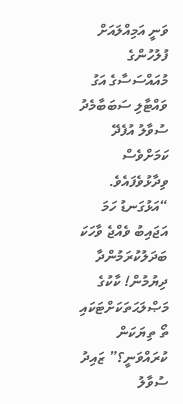ވަނީ އަމިއްލައަށް ފުލުހުންގެ މުއައްސަސާގެ އަގު ވައްޓާލި ސަބަބާމެދު ސުވާލު އުފެދޭ ކަމަށްވެސް ވިދާޅުވެފައެވެ.
“އަޅުގަނޑު ހަމަ އަޖައިބު ވެއްޖެ ވާހަކަ ބަދަލުކުރަމުންދާ ދިޔުމުން! ކާކުގެ މަޞްލަޙަތަކަށްޓަކައި ތޯ ތިޔަކަން ކުރައްވަނީ؟” ޒައިދު ސުވާލު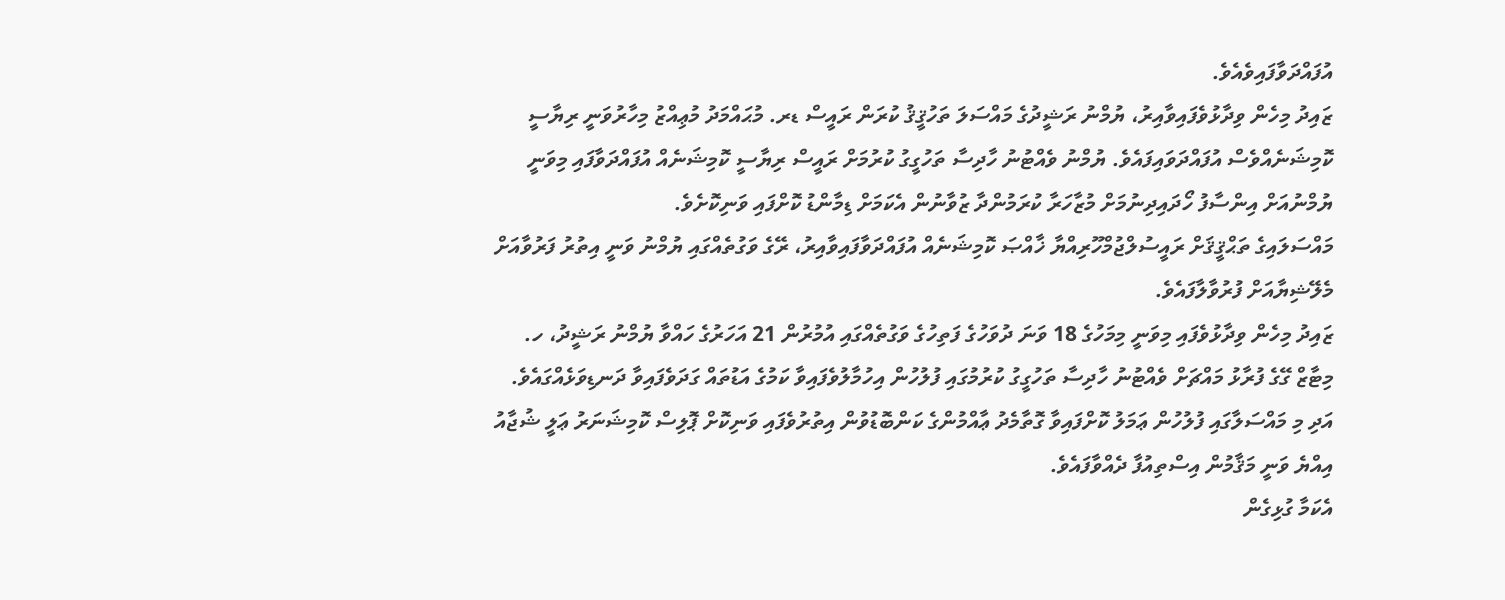އުފައްދަވާފައިވެއެވެ.
ޒައިދު މިހެން ވިދާޅުވެފައިވާއިރު، ޔުމްނު ރަޝީދުގެ މައްސަލަ ތަހުޤީޤު ކުރަން ރައީސް ޑރ. މުޙައްމަދު މުޢިއްޒު މިހާރުވަނީ ރިޔާސީ ކޮމިޝަނެއްވެސް އުފައްދަވައިފައެވެ. ޔުމްނު ވެއްޓުނު ހާދިސާ ތަހުގީގު ކުރުމަށް ރައީސް ރިޔާސީ ކޮމިޝަނެއް އުފައްދަވާފައި މިވަނީ ޔުމްނުއަށް އިންސާފު ހޯދައިދިނުމަށް މުޒާހަރާ ކުރަމުންދާ ޒުވާނުން އެކަމަށް ޑިމާންޑު ކޮށްފައި ވަނިކޮށެވެ.
މައްސަލައިގެ ތަޙްޤީޤަށް ރައީސުލްޖުމްހޫރިއްޔާ ޚާއްޞަ ކޮމިޝަނެއް އުފައްދަވާފައިވާއިރު، ރޭގެ ވަގުތެއްގައި ޔުމްނު ވަނީ އިތުރު ފަރުވާއަށް މެލޭޝިޔާއަށް ފުރުވާލާފައެވެ.
ޒައިދު މިހެން ވިދާޅުވެފައި މިވަނީ މިމަހުގެ 18 ވަނަ ދުވަހުގެ ފަތިހުގެ ވަގުތެއްގައި އުމުރުން 21 އަހަރުގެ ހައްވާ ޔުމްނު ރަޝީދު، ހ. މިޓާޒް ގޭގެ ފުރާޅު މައްޗަށް ވެއްޓުނު ހާދިސާ ތަހުގީގު ކުރުމުގައި ފުލުހުން އިހުމާލުވެފައިވާ ކަމުގެ އަޑުތައް ގަދަވެފައިވާ ދަނޑިވަޅެއްގައެވެ.
އަދި މި މައްސަލާގައި ފުލުހުން ޢަމަލު ކޮށްފައިވާ ގޮތާމެދު ޢާއްމުންގެ ކަންބޮޑުވުން އިތުރުވެފައި ވަނިކޮށް ޕޮލިސް ކޮމިޝަނަރު ޢަލީ ޝުޖާއު އިއްޔެ ވަނީ މަޤާމުން އިސްތިއުފާ ދެއްވާފައެވެ.
އެކަމާ ގުޅިގެން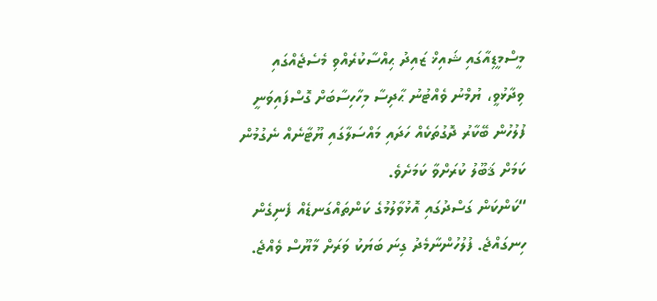މީސްމީޑިއާގައި ޝައިޚް ޒައިދު ޙިއްސާކުރެއްވި މެސެޖެއްގައި ވިދާޅުވީ، ޔުމްނު ވެއްޓުނު ޙާދިސާ މިހާހިސާބަށް ގޮސްފައިވަނީ ފުލުހުން ބޭކާރު ދޮގުތަކެއް ހަދައި މައްސަލާގައި ޔޫޓާނެއް ނެގުމުން ކަމަށް ޤަބޫލު ކުރަށްވާ ކަމަށެވެ.
“ކަންކަން ގަސްދުގައި އޮޅުވާލުމުގެ ކަންތައްގަނޑެއް ފެނިގެން ހިނގައްޖެ. ފުލުހުންނާމެދު ގިނަ ބަޔަކު ވަރަށް މާޔޫސް ވެއްޖެ.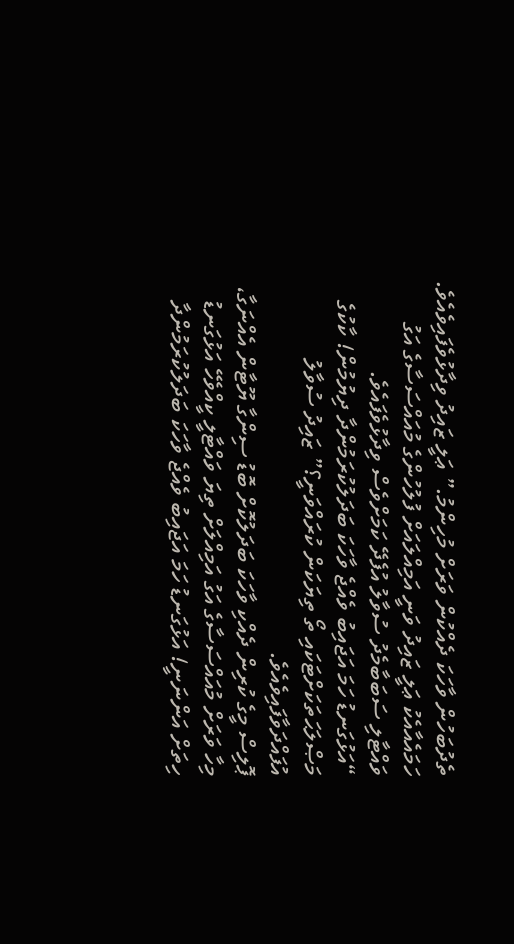ތެދުބަހުން ވާހަކަ ދެއްކުން ވަރަށް މުހިންމު.” ޢަލީ ޒައިދު ވިދާޅުވެފައިވެއެވެ.
ހަމައެއާއެކު ޢަލީ ޒައިދު ވަނީ އަމިއްލައަށް ފުލުހުންގެ މުއައްސަސާގެ އަގު ވައްޓާލި ސަބަބާމެދު ސުވާލު އުފެދޭ ކަމަށްވެސް ވިދާޅުވެފައެވެ.
“އަޅުގަނޑު ހަމަ އަޖައިބު ވެއްޖެ ވާހަކަ ބަދަލުކުރަމުންދާ ދިޔުމުން! ކާކުގެ މަޞްލަޙަތަކަށްޓަކައި ތޯ ތިޔަކަން ކުރައްވަނީ؟” ޒައިދު ސުވާލު އުފައްދަވާފައިވެއެވެ.
ޕޮލިސް މީގެ ކުރިން ދެއްކި ވާހަކަ ބަދަލުކޮށް ބޮޑު ސިންގާ ޔޫޓާން އެއްނަގާ، މިހާ ވަރަށް މުއައްސަސާގެ އަގު އަމިއްލަށް ތިޔަ ވައްޓާލީ ކީއްވެހޭ އަޅުގަނޑު ހިތަށް އަންނަނީ! އަޅުގަނޑު ހަމަ އަޖައިބު ވެއްޖެ ވާހަކަ ބަދަލުކުރަމުންދާ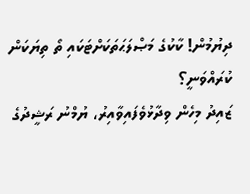ދިޔުމުން! ކާކުގެ މަޞްލަޙަތަކަށްޓަކައި ތޯ ތިޔަކަން ކުރައްވަނީ؟
ޒައިދު މިހެން ވިދާޅުވެފައިވާއިރު، ޔުމްނު ރަޝީދުގެ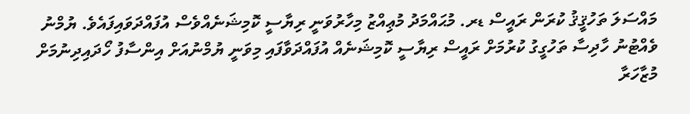މައްސަލަ ތަހުޤީޤު ކުރަން ރައީސް ޑރ. މުޙައްމަދު މުޢިއްޒު މިހާރުވަނީ ރިޔާސީ ކޮމިޝަނެއްވެސް އުފައްދަވައިފައެވެ. ޔުމްނު ވެއްޓުނު ހާދިސާ ތަހުގީގު ކުރުމަށް ރައީސް ރިޔާސީ ކޮމިޝަނެއް އުފައްދަވާފައި މިވަނީ ޔުމްނުއަށް އިންސާފު ހޯދައިދިނުމަށް މުޒާހަރާ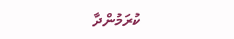ކުރަމުންދާ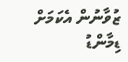ޒުވާނުން އެކަމަށް ޑިމާންޑު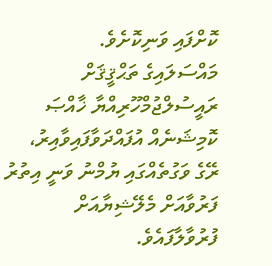ކޮށްފައި ވަނިކޮށެވެ.
މައްސަލައިގެ ތަޙްޤީޤަށް ރައީސުލްޖުމްހޫރިއްޔާ ޚާއްޞަ ކޮމިޝަނެއް އުފައްދަވާފައިވާއިރު، ރޭގެ ވަގުތެއްގައި ޔުމްނު ވަނީ އިތުރު ފަރުވާއަށް މެލޭޝިޔާއަށް ފުރުވާލާފައެވެ.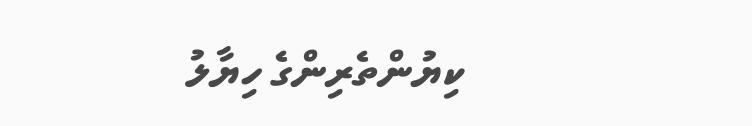ކިޔުންތެރިންގެ ހިޔާލު